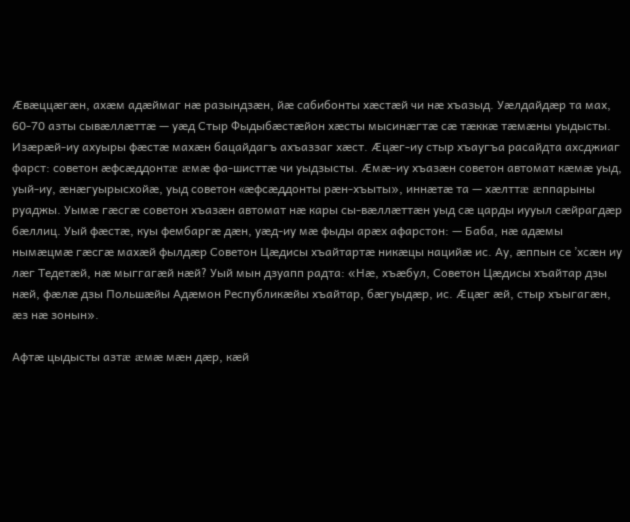Æвæццæгæн, ахæм адæймаг нæ разындзæн, йæ сабибонты хæстæй чи нæ хъазыд. Уæлдайдæр та мах, 60-70 азты сывæллæттæ — уæд Стыр Фыдыбæстæйон хæсты мысинæгтæ сæ тæккæ тæмæны уыдысты. Изæрæй-иу ахуыры фæстæ махæн бацайдагъ ахъаззаг хæст. Æцæг-иу стыр хъаугъа расайдта ахсджиаг фарст: советон æфсæддонтæ æмæ фа-шисттæ чи уыдзысты. Æмæ-иу хъазæн советон автомат кæмæ уыд, уый-иу, æнæгуырысхойæ, уыд советон «æфсæддонты рæн-хъыты», иннæтæ та — хæлттæ æппарыны руаджы. Уымæ гæсгæ советон хъазæн автомат нæ кары сы-вæллæттæн уыд сæ царды иууыл сæйрагдæр бæллиц. Уый фæстæ, куы фембаргæ дæн, уæд-иу мæ фыды арæх афарстон: — Баба, нæ адæмы нымæцмæ гæсгæ махæй фылдæр Советон Цæдисы хъайтартæ никæцы нацийæ ис. Ау, æппын се ’хсæн иу лæг Тедетæй, нæ мыггагæй нæй? Уый мын дзуапп радта: «Нæ, хъæбул, Советон Цæдисы хъайтар дзы нæй, фæлæ дзы Польшæйы Адæмон Республикæйы хъайтар, бæгуыдæр, ис. Æцæг æй, стыр хъыгагæн, æз нæ зонын».

Афтæ цыдысты азтæ æмæ мæн дæр, кæй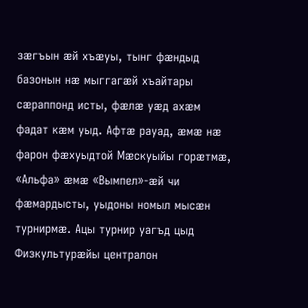зæгъын æй хъæуы, тынг фæндыд базонын нæ мыггагæй хъайтары сæраппонд исты, фæлæ уæд ахæм фадат кæм уыд. Афтæ рауад, æмæ нæ фарон фæхуыдтой Мæскуыйы горæтмæ, «Альфа» æмæ «Вымпел»-æй чи фæмардысты, уыдоны номыл мысæн турнирмæ. Ацы турнир уагъд цыд Физкультурæйы централон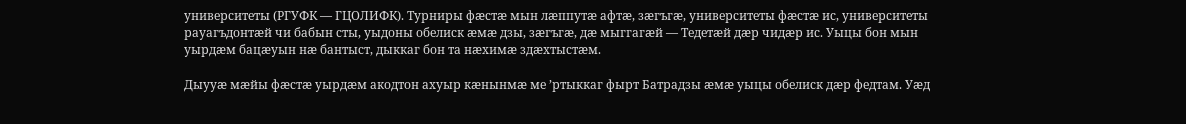университеты (РГУФК — ГЦОЛИФК). Турниры фæстæ мын лæппутæ афтæ, зæгъгæ, университеты фæстæ ис, университеты рауагъдонтæй чи бабын сты, уыдоны обелиск æмæ дзы, зæгъгæ, дæ мыггагæй — Тедетæй дæр чидæр ис. Уыцы бон мын уырдæм бацæуын нæ бантыст, дыккаг бон та нæхимæ здæхтыстæм.

Дыууæ мæйы фæстæ уырдæм акодтон ахуыр кæнынмæ ме ’ртыккаг фырт Батрадзы æмæ уыцы обелиск дæр федтам. Уæд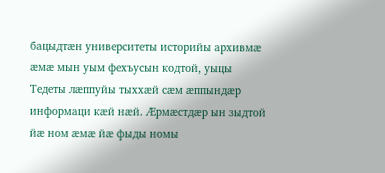бацыдтæн университеты историйы архивмæ æмæ мын уым фехъусын кодтой, уыцы Тедеты лæппуйы тыххæй сæм æппындæр информаци кæй нæй. Æрмæстдæр ын зыдтой йæ ном æмæ йæ фыды номы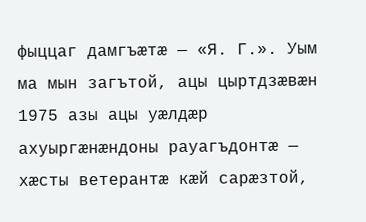фыццаг дамгъæтæ — «Я. Г.». Уым ма мын загътой, ацы цыртдзæвæн 1975 азы ацы уæлдæр ахуыргæнæндоны рауагъдонтæ — хæсты ветерантæ кæй сарæзтой,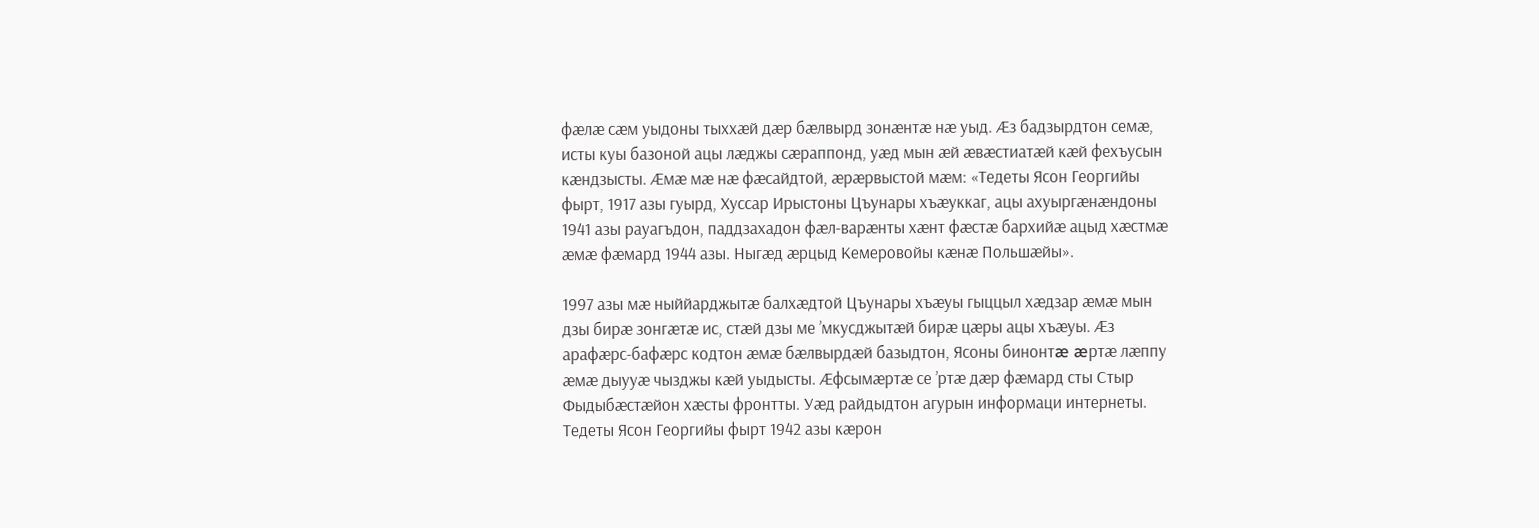фæлæ сæм уыдоны тыххæй дæр бæлвырд зонæнтæ нæ уыд. Æз бадзырдтон семæ, исты куы базоной ацы лæджы сæраппонд, уæд мын æй æвæстиатæй кæй фехъусын кæндзысты. Æмæ мæ нæ фæсайдтой, æрæрвыстой мæм: «Тедеты Ясон Георгийы фырт, 1917 азы гуырд, Хуссар Ирыстоны Цъунары хъæуккаг, ацы ахуыргæнæндоны 1941 азы рауагъдон, паддзахадон фæл-варæнты хæнт фæстæ бархийæ ацыд хæстмæ æмæ фæмард 1944 азы. Ныгæд æрцыд Кемеровойы кæнæ Польшæйы».

1997 азы мæ ныййарджытæ балхæдтой Цъунары хъæуы гыццыл хæдзар æмæ мын дзы бирæ зонгæтæ ис, стæй дзы ме ’мкусджытæй бирæ цæры ацы хъæуы. Æз арафæрс-бафæрс кодтон æмæ бæлвырдæй базыдтон, Ясоны бинонтæ æртæ лæппу æмæ дыууæ чызджы кæй уыдысты. Æфсымæртæ се ’ртæ дæр фæмард сты Стыр Фыдыбæстæйон хæсты фронтты. Уæд райдыдтон агурын информаци интернеты. Тедеты Ясон Георгийы фырт 1942 азы кæрон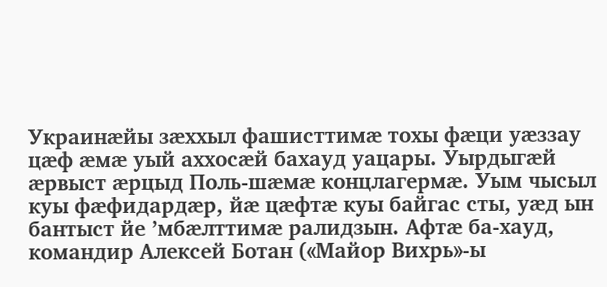Украинæйы зæххыл фашисттимæ тохы фæци уæззау цæф æмæ уый аххосæй бахауд уацары. Уырдыгæй æрвыст æрцыд Поль-шæмæ концлагермæ. Уым чысыл куы фæфидардæр, йæ цæфтæ куы байгас сты, уæд ын бантыст йе ’мбæлттимæ ралидзын. Афтæ ба-хауд, командир Алексей Ботан («Майор Вихрь»-ы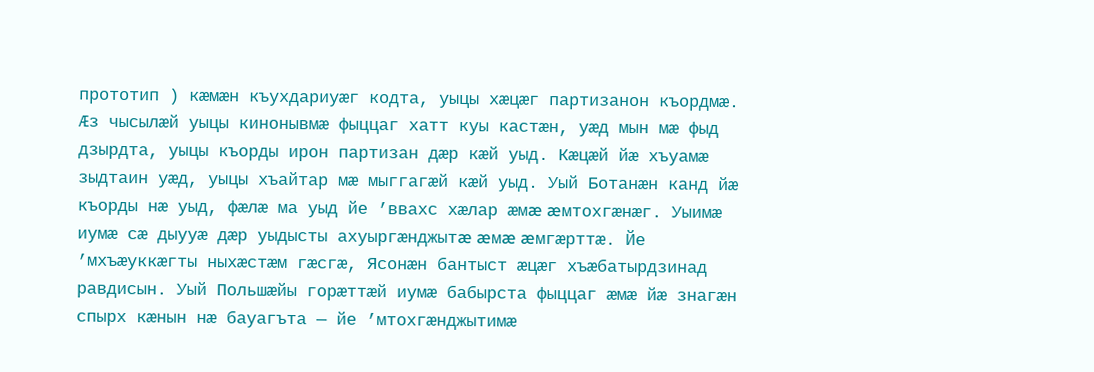прототип ) кæмæн къухдариуæг кодта, уыцы хæцæг партизанон къордмæ. Æз чысылæй уыцы кинонывмæ фыццаг хатт куы кастæн, уæд мын мæ фыд дзырдта, уыцы къорды ирон партизан дæр кæй уыд. Кæцæй йæ хъуамæ зыдтаин уæд, уыцы хъайтар мæ мыггагæй кæй уыд. Уый Ботанæн канд йæ къорды нæ уыд, фæлæ ма уыд йе ’ввахс хæлар æмæ æмтохгæнæг. Уыимæ иумæ сæ дыууæ дæр уыдысты ахуыргæнджытæ æмæ æмгæрттæ. Йе ’мхъæуккæгты ныхæстæм гæсгæ, Ясонæн бантыст æцæг хъæбатырдзинад равдисын. Уый Польшæйы горæттæй иумæ бабырста фыццаг æмæ йæ знагæн спырх кæнын нæ бауагъта — йе ’мтохгæнджытимæ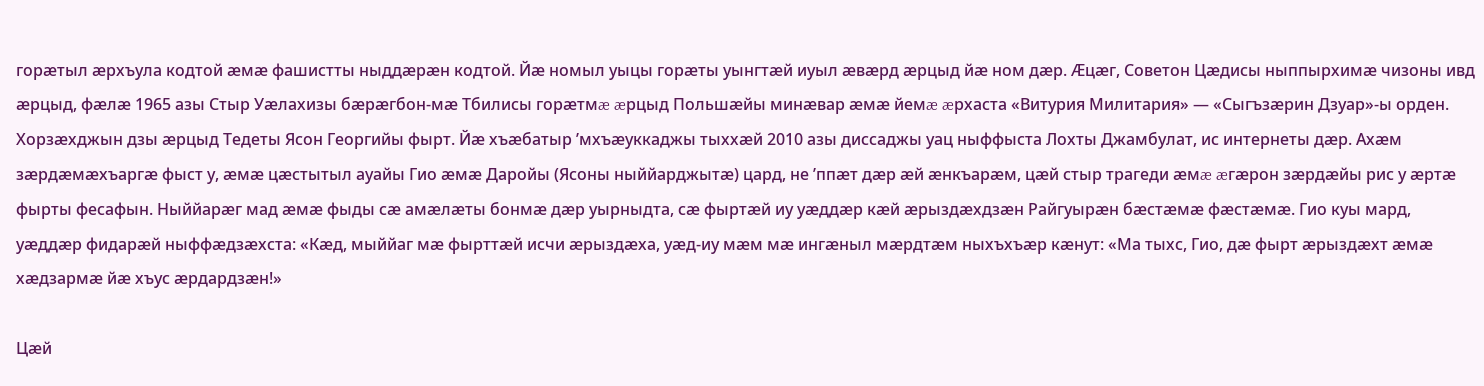горæтыл æрхъула кодтой æмæ фашистты ныддæрæн кодтой. Йæ номыл уыцы горæты уынгтæй иуыл æвæрд æрцыд йæ ном дæр. Æцæг, Советон Цæдисы ныппырхимæ чизоны ивд æрцыд, фæлæ 1965 азы Стыр Уæлахизы бæрæгбон-мæ Тбилисы горæтмæ æрцыд Польшæйы минæвар æмæ йемæ æрхаста «Витурия Милитария» — «Сыгъзæрин Дзуар»-ы орден. Хорзæхджын дзы æрцыд Тедеты Ясон Георгийы фырт. Йæ хъæбатыр ’мхъæуккаджы тыххæй 2010 азы диссаджы уац ныффыста Лохты Джамбулат, ис интернеты дæр. Ахæм зæрдæмæхъаргæ фыст у, æмæ цæстытыл ауайы Гио æмæ Даройы (Ясоны ныййарджытæ) цард, не ’ппæт дæр æй æнкъарæм, цæй стыр трагеди æмæ æгæрон зæрдæйы рис у æртæ фырты фесафын. Ныййарæг мад æмæ фыды сæ амæлæты бонмæ дæр уырныдта, сæ фыртæй иу уæддæр кæй æрыздæхдзæн Райгуырæн бæстæмæ фæстæмæ. Гио куы мард, уæддæр фидарæй ныффæдзæхста: «Кæд, мыййаг мæ фырттæй исчи æрыздæха, уæд-иу мæм мæ ингæныл мæрдтæм ныхъхъæр кæнут: «Ма тыхс, Гио, дæ фырт æрыздæхт æмæ хæдзармæ йæ хъус æрдардзæн!»

Цæй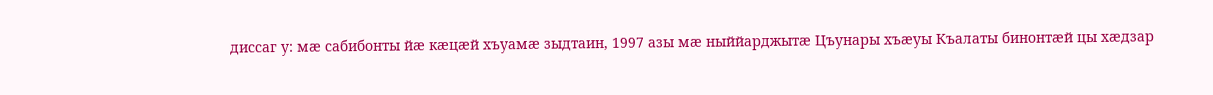диссаг у: мæ сабибонты йæ кæцæй хъуамæ зыдтаин, 1997 азы мæ ныййарджытæ Цъунары хъæуы Къалаты бинонтæй цы хæдзар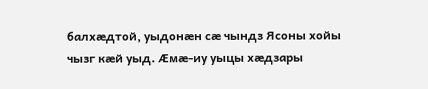балхæдтой, уыдонæн сæ чындз Ясоны хойы чызг кæй уыд. Æмæ-иу уыцы хæдзары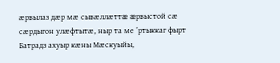æрвылаз дæр мæ сывæллæттæ æрвыстой сæ сæрдыгон улæфтытæ, ныр та ме ’ртыккаг фырт Батрадз ахуыр кæны Мæскуыйы,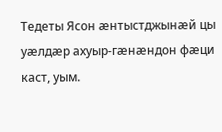Тедеты Ясон æнтыстджынæй цы уæлдæр ахуыр-гæнæндон фæци каст, уым.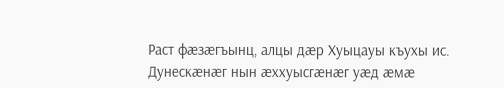Раст фæзæгъынц, алцы дæр Хуыцауы къухы ис. Дунескæнæг нын æххуысгæнæг уæд æмæ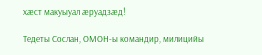хæст макуыуал æруадзæд!

Тедеты Сослан, ОМОН-ы командир, милицийы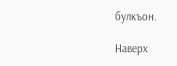булкъон.

Наверх